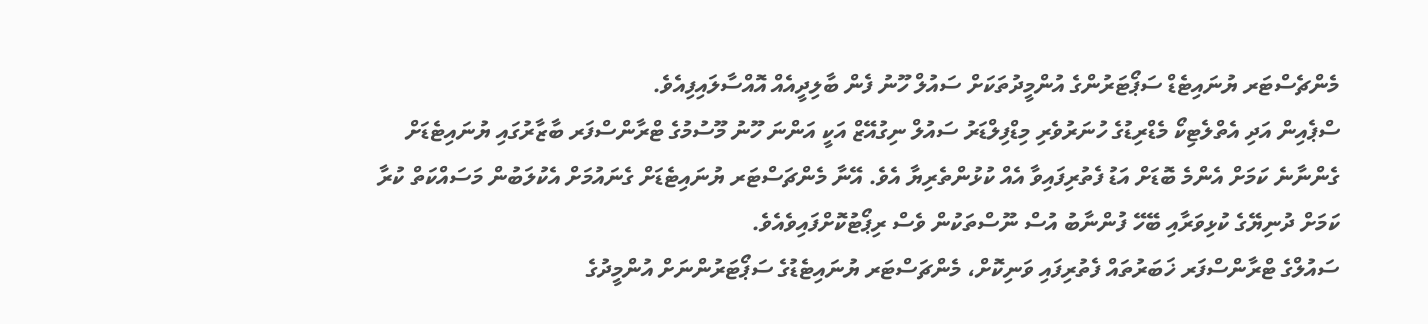މެންޗެސްޓަރ ޔުނައިޓެޑް ސަޕޯޓަރުންގެ އުންމީދުތަކަށް ސައުލް ހޫނު ފެން ބާލިދީއެއް އޮއްސާލައިފިއެވެ.
ސްޕެއިން އަދި އެތްލެޓިކޯ މެޑްރިޑުގެ ހުނަރުވެރި މިޑްފިލްޑަރު ސައުލް ނިގުއޭޒް އަކީ އަންނަ ހޫނު މޫސުމުގެ ޓްރާންސްފަރ ބާޒާރުގައި ޔުނައިޓެޑަށް ގެންނާނެ ކަމަށް އެންމެ ބޮޑަށް އަޑު ފެތުރިފައިވާ އެއް ކުޅުންތެރިޔާ އެވެ. އޭނާ މެންޗަސްޓަރ ޔުނައިޓެޑަށް ގެނައުމަށް އެކުލަބުން މަސައްކަތް ކުރާ ކަމަށް ދުނިޔޭގެ ކުޅިވަރާއި ބޭހޭ ފުންނާބު އުސް ނޫސްތަކުން ވެސް ރިޕޯޓުކޮށްފައިވެއެވެ.
ސައުލްގެ ޓްރާންސްފަރ ޚަބަރުތައް ފެތުރިފައި ވަނިކޮށް، މެންޗަސްޓަރ ޔުނައިޓެޑުގެ ސަޕޯޓަރުންނަށް އުންމީދުގެ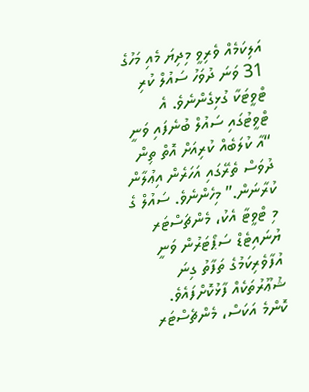އަލިކަމެއް ވެރިވީ މިދިޔަ މެއި މަހުގެ 31 ވަނަ ދުވަހު ސައުލް ކުރި ޓްވީޓަކާ ގުޅިގެންނެވެ. އެ ޓްވީޓުގައި ސައުލް ބުނެފައި ވަނީ “އާ ކުލަބެއް ކުރިއަށް އޮތް ތިން ދުވަސް ތެރޭގައި އަހަރެން އިޢުލާން ކުރާނަން.” މިހެންނެވެ. ސައުލް ގެ މި ޓްވީޓާ އެކު، މެންޗަސްޓަރ ޔުނައިޓެޑް ސަޕޯޓަރުން ވަނީ އުފާވެރިކަމުގެ ތަފާތު ގިނަ ޝުޢޫރުތަކެއް ފާޅުކޮށްފައެވެ.
ކޮންމެ އަކަސް، މެންޗެސްޓަރ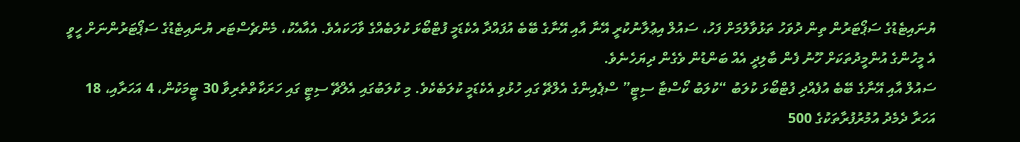ޔުނައިޓެޑުގެ ސަޕޯޓަރުން ތިން ދުވަހު ތަޅުވާލުމަށް ފަހު، ސައުލް އިޢުލާނުކުރީ އޭނާ އާއި އޭނާގެ ބޭބެ އުފައްދާ އެކެޑަމީ ފުޓްބޯޅަ ކުލަބެއްގެ ވާހަކައެވެ. އެއާއެކު، މެންޗެސްޓަރ ޔުނައިޓެޑުގެ ސަޕޯޓަރުންނަށް ހީވީ އެ މީހުންގެ އުންމީދުތަކަށް ހޫނު ފެން ބާލިދީ އެއް ބަންޑުން ވެގެން ދިޔަހެނެވެ.
ސައުލް އާއި އޭނާގެ ބޭބެ އުފެއްދި ފުޓްބޯޅަ ކުލަބު “ކުލަބު ކޯސްޓާ ސިޓީ” ސްޕެއިންގެ އެލްޗޭ ގައި ހުޅުވި އެކެޑަމީ ކުލަބެކެވެ. މި ކުލަބުގައި އެލްޗޭ ސިޓީ ގައި ހަރަކާތްތެރިވާ 30 ޓީމަކުން، 4 އަހަރާއި، 18 އަހަރާ ދެމެދު އުމުރުފުރާތަކުގެ 500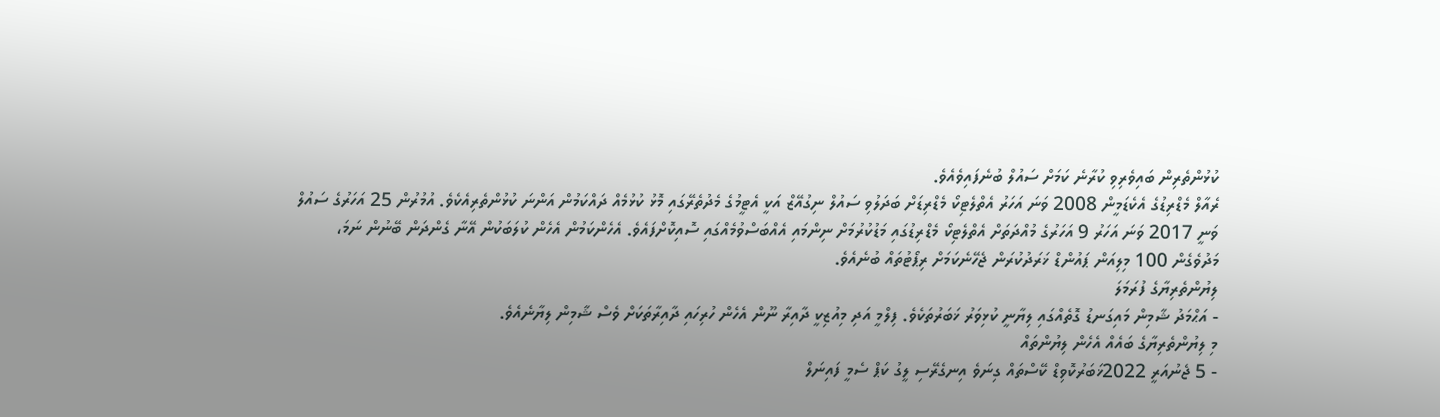ކުޅުންތެރިން ބައިވެރިވި ކުރާނެ ކަމަށް ސައުލް ބުނެފައިވެއެވެ.
ރެއާލް މެޑްރިޑުގެ އެކެޑަމީން 2008 ވަނަ އަހަރު އެތްލެޓިކޯ މެޑްރިޑަށް ބަދަލުވި ސައުލް ނިގުއޭޒް އަކީ އެޓީމުގެ މެދުތެރޭގައި މޮޅު ކުޅުމެއް ދައްކަމުން އަންނަ ކުޅުންތެރިއެކެވެ. އުމުރުން 25 އަހަރުގެ ސައުލް ވަނީ 2017 ވަނަ އަހަރު 9 އަހަރުގެ މުއްދަތަށް އެތްލެޓިކޯ މެޑްރިޑުގައި މަޑުކުރުމަށް ނިންމައި އެއްބަސްވުމެއްގައި ސޮއިކޮށްފައެވެ. އެހެންކަމުން އެހެން ކުލަބަކުން އޭނާ ގެންދަން ބޭނުން ނަމަ، މަދުވެގެން 100 މިލިއަން ޕައުންޑް ޚަރަދުކުރަން ޖެހޭނެކަމަށް ރިޕޯޓުތައް ބުނެއެވެ.
ލިޔުންތެރިޔާގެ ފުރަމަލަ
- އަޙްމަދު ޝާމިން މައިގަނޑު ގޮތެއްގައި ލިޔާނީ ކުޅިވަރު ޚަބަރުތަކެވެ. ފިލްމީ އަދި މިއުޒިކީ ދާއިރާ ނޫން އެހެން ހުރިހައި ދާއިރާތަކަށް ވެސް ޝާމިން ލިޔާނެއެވެ.
މި ލިޔުންތެރިޔާގެ ބައެއް އެހެން ލިޔުންތައް
- 5 ޖެނުއަރީ 2022ޚަބަރުކޮވިޑް ކޭސްތައް ގިނަވެ އިނގެރޭސި ލީގު ކަޕް ސެމީ ފައިނަލް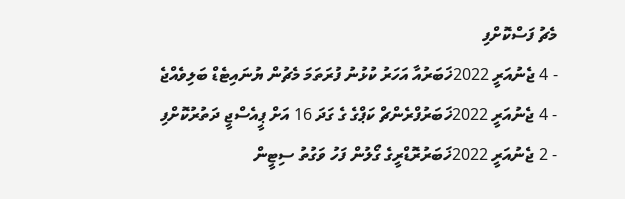މެޗު ފަސްކޮށްފި
- 4 ޖެނުއަރީ 2022ޚަބަރުއާ އަހަރު ކުޅުނު ފުރަތަމަ މެޗުން ޔުނައިޓެޑް ބަލިވެއްޖެ
- 4 ޖެނުއަރީ 2022ޚަބަރުފްރެންޗް ކަޕްގެ ގެ ގަދަ 16 އަށް ޕީއެސްޖީ ދަތުރުކޮށްފި
- 2 ޖެނުއަރީ 2022ޚަބަރުރޮޑްރީގެ ގޯލުން ފަހު ވަގުތު ސިޓީން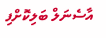އާސެނަލް ބަލިކޮށްފި